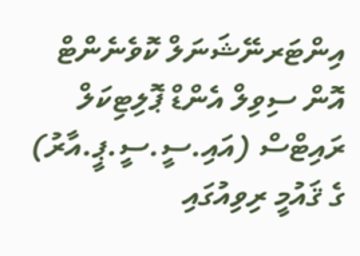އިންޓަރނޭޝަނަލް ކޮވެނެންޓް އޮން ސިވިލް އެންޑް ޕޮލިޓިކަލް ރައިޓްސް (އައި.ސީ.ސީ.ޕީ.އާރު) ގެ ޤައުމީ ރިވިއުގައި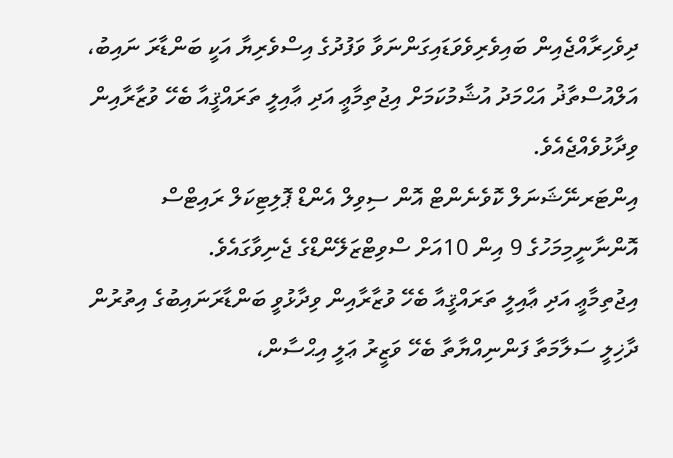ދިވެހިރާއްޖެއިން ބައިވެރިވެވަޑައިގަންނަވާ ވަފުދުގެ އިސްވެރިޔާ އަކީ ބަންޑާރަ ނައިބު، އަލްއުސްތާޛު އަޙްމަދު އުޝާމުކަމަށް އިޖުތިމާޢީ އަދި ޢާއިލީ ތަރައްޤީއާ ބެހޭ ވުޒާރާއިން ވިދާޅުވެއްޖެއެވެ.
އިންޓަރނޭޝަނަލް ކޮވެނެންޓް އޮން ސިވިލް އެންޑް ޕޮލިޓިކަލް ރައިޓްސް އޮންނާނީމިމަހުގެ 9 އިން 10އަށް ސްވިޓްޒަލޭންޑްގެ ޖެނިވާގައެވެ.
އިޖުތިމާޢީ އަދި ޢާއިލީ ތަރައްޤީއާ ބެހޭ ވުޒާރާއިން ވިދާޅުވީ ބަންޑާރަނައިބުގެ އިތުރުން ދާޚިލީ ސަލާމަތާ ފަންނިއްޔާތާ ބެހޭ ވަޒީރު ޢަލީ އިޙްސާން،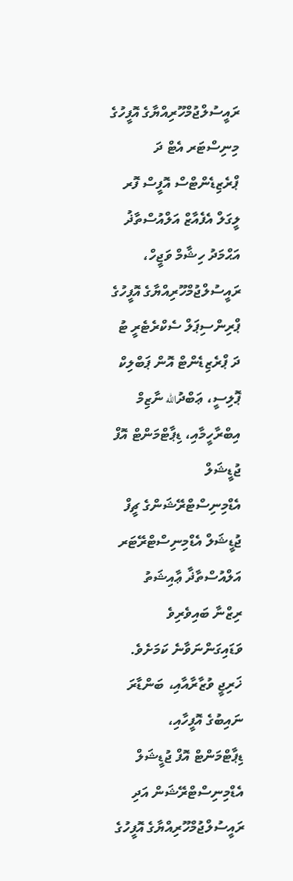ރައީސުލްޖުމްހޫރިއްޔާގެ އޮފީހުގެ މިނިސްޓަރ އެޓް ދަ ޕްރެޒިޑެންޓްސް އޮފީސް ފޮރ ލީގަލް އެފެއާޒް އަލްއުސްތާޛު އަޙްމަދު ހިޝާމް ވަޖީހް، ރައީސުލްޖުމްހޫރިއްޔާގެ އޮފީހުގެ ޕްރިންސިޕަލް ސެކްރެޓެރީ ޓު ދަ ޕްރެޒިޑެންޓް އޮން ޕަބްލިކް ޕޮލިސީ، ޢަބްދުالله ނާޒިމް އިބްރާހީމާއި، ޑިޕާޓްމަންޓް އޮފް ޖުޑީޝަލް އެޑްމިނިސްޓްރޭޝަންގެ ޗީފް ޖުޑީޝަލް އެޑްމިނިސްޓްރޭޓަރ އަލްއުސްތާޛާ ޢާއިޝަތު ރިޒްނާ ބައިވެރިވެ ވަޑައިގަންނަވާނެ ކަމަށެވެ.
ޚަރިޖީ ވުޒާރާއާއި، ބަންޑާރަ ނައިބުގެ އޮފީހާއި، ޑިޕާޓްމަންޓް އޮފް ޖުޑީޝަލް އެޑްމިނިސްޓްރޭޝަން އަދި ރައީސުލްޖުމްހޫރިއްޔާގެ އޮފީހުގެ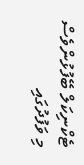ޓެކްނިކަލް ބޭފުޅުންވެސް މި ވަފުދުގައި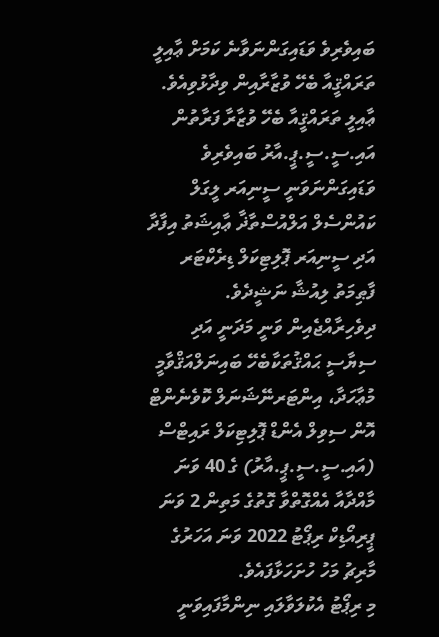ބައިވެރިވެ ވަޑައިގަންނަވާނެ ކަމަށް ޢާއިލީ ތަރައްޤީއާ ބެހޭ ވުޒާރާއިން ވިދާޅުވިއެވެ.
ޢާއިލީ ތަރައްޤީއާ ބެހޭ ވުޒާރާ ފަރާތުން އައި.ސީ.ސީ.ޕީ.އާރު ބައިވެރިވެ ވަޑައިގަންނަވަނީ ސީނިއަރ ލީގަލް ކައުންސެލް އަލްއުސްތާޛާ ޢާއިޝަތު އިފާދާ އަދި ސީނިއަރ ޕޮލިޓިކަލް ޑިރެކްޓަރ ފާޠިމަތު ލިއުޝާ ނަޝީދެވެ.
ދިވެހިރާއްޖެއިން ވަނީ މަދަނީ އަދި ސިޔާސީ ޙައްޤުތަކާބެހޭ ބައިނަލްއަޤްވާމީ މުޢާހަދާ، އިންޓަރނޭޝަނަލް ކޮވެނެންޓް އޮން ސިވިލް އެންޑް ޕޮލިޓިކަލް ރައިޓްސް (އައި.ސީ.ސީ.ޕީ.އާރު) ގެ 40 ވަނަ މާއްދާއާ އެއްގޮތްވާ ގޮތުގެ މަތިން 2 ވަނަ ޕީރިއޯޑިކް ރިޕޯޓު 2022 ވަނަ އަހަރުގެ މާރިޗު މަހު ހުށަހަޅާފައެވެ.
މި ރިޕޯޓު އެކުލަވާލައި ނިންމާފައިވަނީ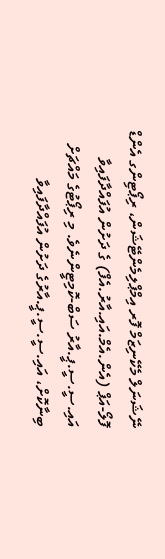ނޭޝަނަލް މެކޭނިޒަމް ފޮރ އިމްޕްލިމެންޓޭޝަން، ރިޕޯޓިންގ އެންޑް ފޮލޯ-އަޕް (އެން.އެމް.އައި.އާރު.އެފް) ގެ ދަށުން އުފައްދާފައިވާ އައި.ސީ.ސީ.ޕީ.އާރު ސަބް-ކޮމިޓީންނެވެ. މި ރިޕޯޓުގެ މައްޗަށް ބިނާކޮށް، އައި.ސީ.ސީ.ޕީ.އާރުގެ ދަށުން އުފައްދާފައިވާ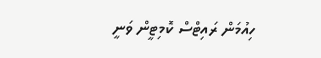ހިއުމަން ރައިޓްސް ކޮމިޓީން ވަނީ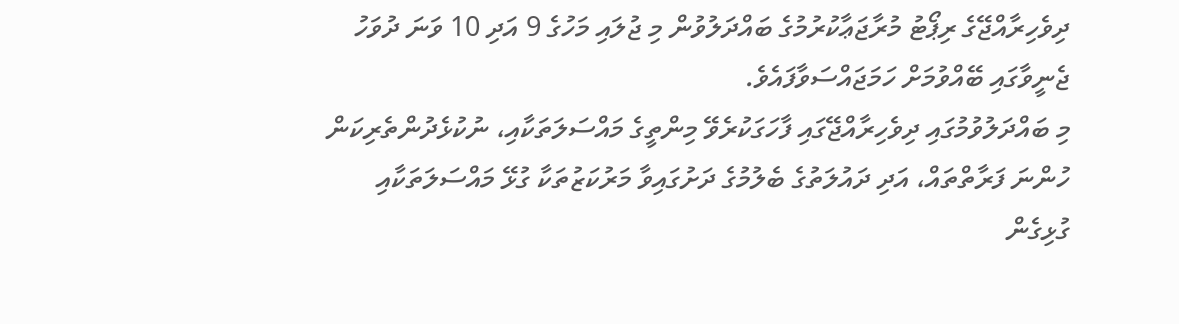ދިވެހިރާއްޖޭގެ ރިޕޯޓު މުރާޖަޢާކުރުމުގެ ބައްދަލުވުން މި ޖުލައި މަހުގެ 9 އަދި 10 ވަނަ ދުވަހު ޖެނީވާގައި ބޭއްވުމަށް ހަމަޖައްސަވާފައެވެ.
މި ބައްދަލުވުމުގައި ދިވެހިރާއްޖޭގައި ފާހަގަކުރެވޭ މިންތީގެ މައްސަލަތަކާއި، ނުކުޅެދުންތެރިކަން ހުންނަ ފަރާތްތައް، އަދި ދައުލަތުގެ ބެލުމުގެ ދަށުގައިވާ މަރުކަޒުތަކާ ގުޅޭ މައްސަލަތަކާއި ގުޅިގެން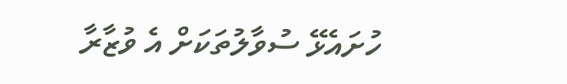ހުށައެޅޭ ސުވާލުތަކަށް އެ ވުޒާރާ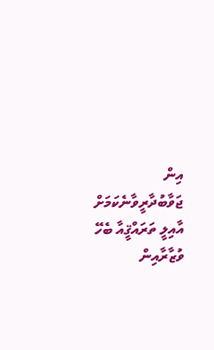އިން ޖަވާބުދާރީވާނެކަމަށް އާއިލީ ތަރައްޤީއާ ބެހޭ ވުޒާރާއިން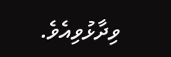ވިދާޅުވިއެވެ.